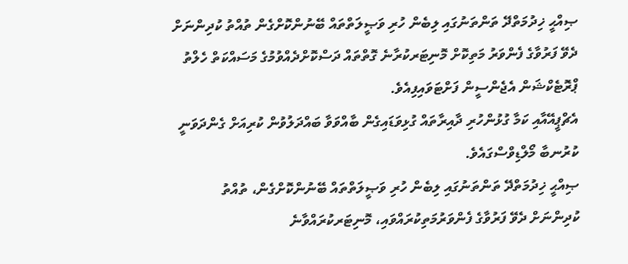ޞިއްޙީ ޚިދުމަތްދޭ ތަންތަނުގައި ލިބެން ހުރި ވަޞީލަތްތައް ބޭނުންކޮށްގެން ތުއްތު ކުދިންނަށް ދެވޭ ފަރުވާގެ ފެންވަރު މަތިކޮށް މޮނިޓަރކުރާނެ ގޮތްތައް ދަސްކޮށްދެއްވުމުގެ މަސައްކަތް ހެލްތު ޕްރޮޓެކްޝަން އެޖެންސީން ފަށްޓަވައިފިއެވެ.
އެޗްޕީއޭއާއި ކަމާ ގުޅުންހުރި ދާއިރާތައް ގުޅިވަޑައިގެން ބާއްވަވާ ބައްދަލުވުން ކުރިއަށް ގެންދަވަނީ ކުރުނބާ މޯލްޑިވްސްގައެވެ.
ޞިއްޙީ ޚިދުމަތްދޭ ތަންތަނުގައި ލިބެން ހުރި ވަޞީލަތްތައް ބޭނުންކޮށްގެން، ތުއްތު ކުދިންނަށް ދެވޭ ފަރުވާގެ ފެންވަރުމަތިކުރައްވައި، މޮނިޓަރކުރައްވާނެ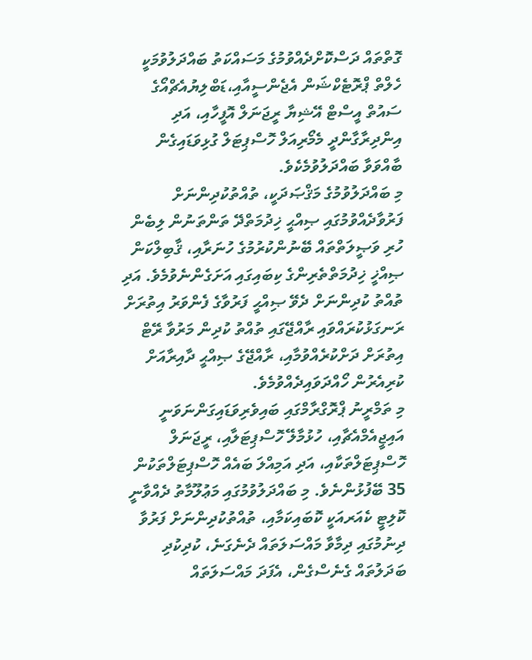ގޮތްތައް ދަސްކޮށްދެއްވުމުގެ މަސައްކަތު ބައްދަލުވުމަކީ ހެލްތް ޕްރޮޓެކްޝަން އެޖެންސީއާއި،ޑަބްލިޔުއެޗްއޯގެ ސައުތް އީސްޓް އޭޝިޔާ ރީޖަނަލް އޮފީހާއި، އަދި އިންދިރާގާންދީ މެމޯރިއަލް ހޮސްޕިޓަލް ގުޅިވަޑައިގެން ބާއްވަވާ ބައްދަލުވުމެކެވެ.
މި ބައްދަލުވުމުގެ މަޤްޞަދަކީ، ތުއްތުކުދިންނަށް ފަރުވާދެއްވުމުގައި ޞިއްޙީ ޚިދުމަތްދޭ ތަންތަނުން ލިބެން ހުރި ވަޞީލަތްތައް ބޭނުންކުރުމުގެ ހުނަރާއި، ޤާބިލްކަން ޞިއްޚީ ޚިދުމަތްތެރިންގެ ކިބައިގައި އަށަގެންނެވުމެވެ. އަދި ތުއްތު ކުދިންނަށް ދެވޭ ޞިއްޙީ ފަރުވާގެ ފެންވަރު އިތުރަށް ރަނގަޅުކުރައްވައި ރާއްޖޭގައި ތުއްތު ކުދިން މަރުވާ ރޭޓް އިތުރަށް ދަށްކުރެއްވުމާއި، ރާއްޖޭގެ ޞިއްޙީ ދާއިރާއަށް ކުރިއެރުން ހޯއްދަވައިދެއްވުމެވެ.
މި ތަމްރީނު ޕްރޮގްރާމްގައި ބައިވެރިވަޑައިގަންނަވަނީ އައިޖީއެމްއެޗާއި، ހުޅުމާލޭ ހޮސްޕިޓަލާއި، ރީޖަނަލް ހޮސްޕިޓަލްތަކާއި، އަދި އަމިއްލަ ބައެއް ހޮސްޕިޓަލްތަކުން 35 ބޭފުޅުންނެވެ. މި ބައްދަލުވުމުގައި މަޢުލޫމާތު ދެއްވާނީ ކޮލިޓީ ކެއަރއަކީ ކޮބައިކަމާއި، ތުއްތުކުދިންނަށް ފަރުވާ ދިނުމުގައި ދިމާވާ މައްސަލަތައް ދެނެގަނެ، ކުދިކުދި ބަދަލުތައް ގެނެސްގެން، އެފަދަ މައްސަލަތައް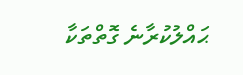ޙައްލުކުރާނެ ގޮތްތަކާ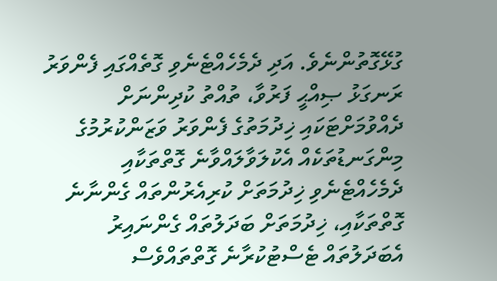ގުޅޭގޮތުންނެވެ. އަދި ދެމެހެއްޓެނެވި ގޮތެއްގައި ފެންވަރު ރަނގަޅު ޞިއްޙީ ފަރުވާ، ތުއްތު ކުދިންނަށް ދެއްވުމަށްޓަކައި ޚިދުމަތުގެ ފެންވަރު ވަޒަންކުރުމުގެ މިންގަނޑުތަކެއް އެކުލަވާލައްވާނެ ގޮތްތަކާއި ދެމެހެއްޓެނެވި ޚިދުމަތަށް ކުރިއެރުންތައް ގެންނާނެ ގޮތްތަކާއި، ޚިދުމަތަށް ބަދަލުތައް ގެންނައިރު އެބަދަލުތައް ޓެސްޓުކުރާނެ ގޮތްތައްވެސް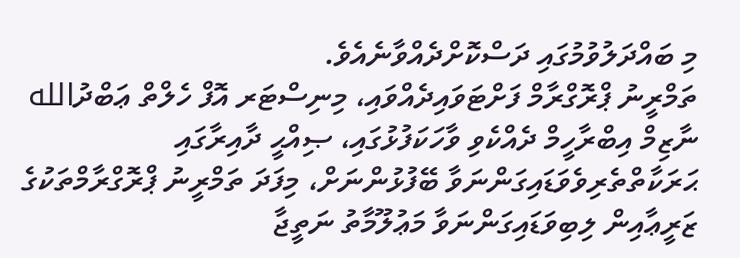މި ބައްދަލުވުމުގައި ދަސްކޮށްދެއްވާނެއެވެ.
ތަމްރީނު ޕްރޮގްރާމް ފަށްޓަވައިދެއްވައި، މިނިސްޓަރ އޮފް ހެލްތް ޢަބްދުالله ނާޒިމް އިބްރާހީމް ދެއްކެވި ވާހަކަފުޅުގައި، ޞިއްޙީ ދާއިރާގައި ޙަރަކާތްތެރިވެވަޑައިގަންނަވާ ބޭފުޅުންނަށް، މިފަދަ ތަމްރީނު ޕްރޮގްރާމްތަކުގެ ޒަރީޢާއިން ލިބިވަޑައިގަންނަވާ މަޢުލޫމާތު ނަތީޖާ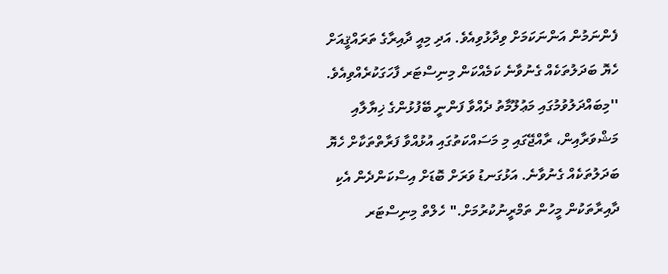ފެންނަމުން އަންނަކަމަށް ވިދާޅުވިއެވެ. އަދި މިއީ ދާއިރާގެ ތަރައްޤީއަށް ހެޔޮ ބަދަލުތަކެއް ގެނުވާނެ ކަމެއްކަން މިނިސްޓަރ ފާހަގަކުރެއްވިއެވެ.
''މިބައްދަލުވުމުގައި މަޢުލޫމާތު ދެއްވާ ފަންނީ ބޭފުޅުންގެ ޚިޔާލާއި މަޝްވަރާއިން، ރާއްޖޭގައި މި މަސައްކަތުގައި އުޅުއްވާ ފަރާތްތަކާށް ހެޔޮ ބަދަލުތަކެއް ގެނުވާނެ. އަޅުގަނޑު ވަރަށް ބޮޑަށް އިސްކަންދެން އެކި ދާއިރާތަކުން މީހުން ތަމްރީނުކުރުމަށް." ހެލްތް މިނިސްޓަރ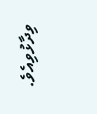ވިދާޅުވިއެވެ.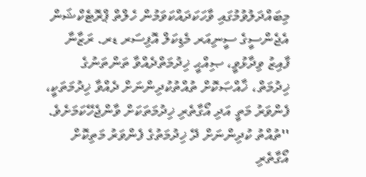މިބައްދަލުވުމުގައި ވާހަކަދައްކަވަމުން ހެލްތް ޕްރޮޓެކްޝަން އެޖެންސީގެ ސީނިއަރ މެޑިކަލް އޮފިސަރ ޑރ. ރަޒާނާ ފާއިޒު ވިދާޅުވީ، ޞިއްޙީ ޚިދުމަތްދެއްވާ ތަންތަނުގެ ޚިދުމަތް، ޚާއްޞަކޮށް ތުއްތުކުދިންނަށް ދެއްވާ ޚިދުމަތަކީ، ފެންވަރު މަތީ އަދި އޯގާތެރި ޚިދުމަތަކަށް ވާންޖެހޭކަމަށެވެ.
''ތުއްތު ކުދިންނަށް ދޭ ޚިދުމަތުގެ ފެންވަރު މަތިކޮށް އޯގާތެރި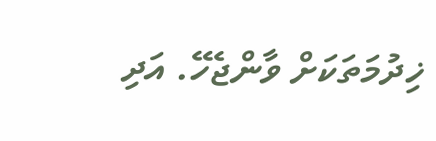ޚިދުމަތަކަށް ވާންޖެހޭ. އަދި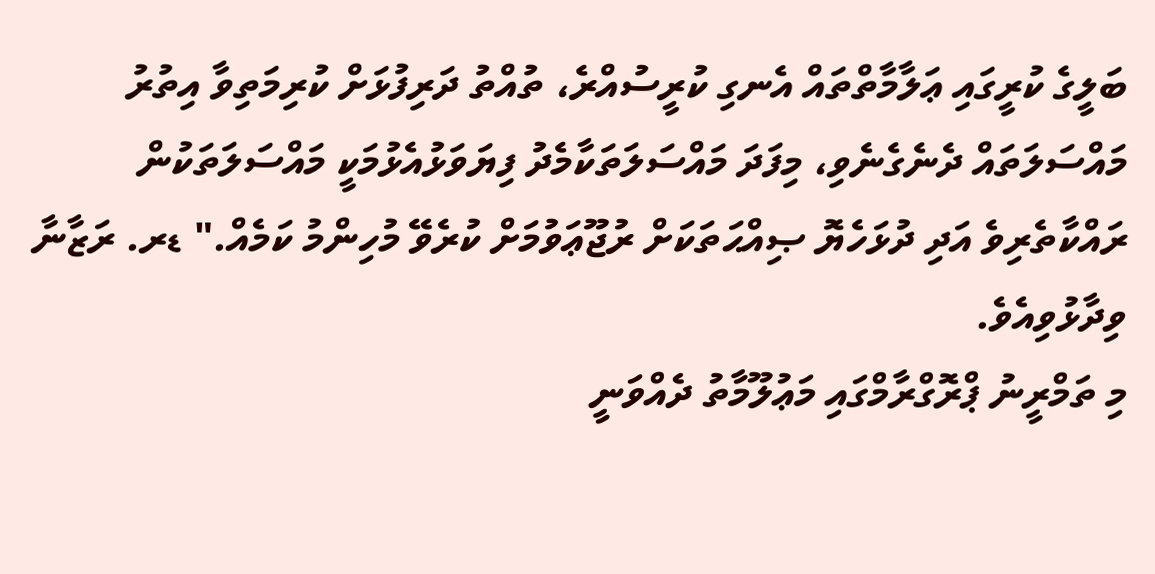ބަލީގެ ކުރީގައި ޢަލާމާތްތައް އެނގި ކުރީސުއްރެ، ތުއްތު ދަރިފުޅަށް ކުރިމަތިވާ އިތުރު މައްސަލަތައް ދެނެގެނެވި، މިފަދަ މައްސަލަތަކާމެދު ފިޔަވަޅުއެޅުމަކީ މައްސަލަތަކުން ރައްކާތެރިވެ އަދި ދުޅަހެޔޮ ޞިއްޙަތަކަށް ރުޖޫޢަވުމަށް ކުރެވޭ މުހިންމު ކަމެއް." ޑރ. ރަޒާނާ ވިދާޅުވިއެވެ.
މި ތަމްރީނު ޕްރޮގްރާމްގައި މަޢުލޫމާތު ދެއްވަނީ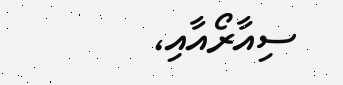ސިއާރޯއާއި،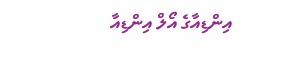އިންޑިއާގެ އޯލް އިންޑިއާ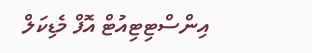އިންސްޓިޓިއުޓް އޮފް މެޑިކަލް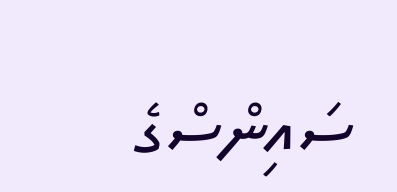ސައިންސްގެ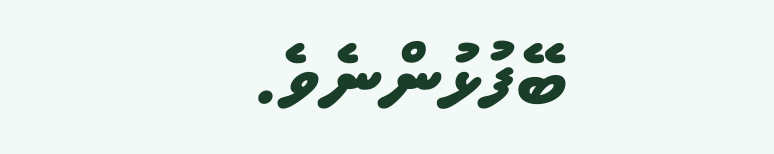ބޭފުޅުންނެވެ.